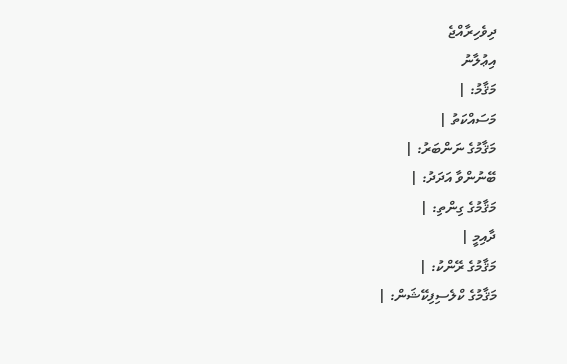ދިވެހިރާއްޖެ
އިޢުލާނު
މަޤާމު: |
މަސައްކަތު |
މަޤާމުގެ ނަންބަރު: |
ބޭނުންވާ އަދަދު: |
މަޤާމުގެ ގިންތި: |
ދާއިމީ |
މަޤާމުގެ ރޭންކު: |
މަޤާމުގެ ކްލެސިފިކޭޝަން: |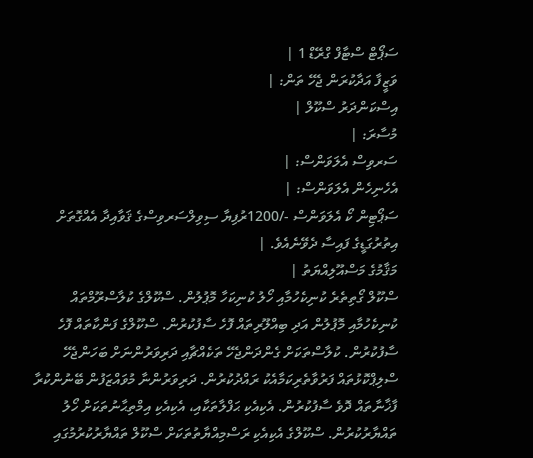ސަޕޯޓް ސްޓާފް ގްރޭޑް 1 |
ވަޒީފާ އަދާކުރަން ޖެހޭ ތަން: |
އިސްކަންދަރު ސްކޫލް |
މުސާރަ: |
ސަރވިސް އެލަވަންސް: |
އެހެނިހެން އެލަވަންސް: |
ސަޕޯޓިން ކޯ އެލަވަންސް -/1200ރުފިޔާ ސިވިލްސަރވިސްގެ ޤަވާއިދާ އެއްގޮތަށް އިތުރުގަޑީގެ ފައިސާ ދެވޭނެއެވެ. |
މަޤާމުގެ މަސްއޫލިއްޔަތު |
ސްކޫލް ގޯތިތެރެ ކުނިކެހުމާއި ހޯލު ކުނިކަހާ މޮޕުލުން. ސްކޫލްގެ ކުލާސްރޫމްތައް ކުނިކެހުމާއި މޮޕުލުން އަދި ބިއްލޫރިތައް ފޮހެ ސާފުކުރުން. ސްކޫލްގެ ފަންކާތައް ފޮހެ ސާފުކުރުން. ކުލާސްތަކަށް ގެންދަންޖެހޭ ތަކެއްޗާއި ދަރިވަރުންނަށް ބަހަންޖެހޭ ސްލިޕްކޮޅުތައް ފަރުވާތެރިކަމާއެކު ރައްދުކުރުން. ދަރިވަރުންނާ މުވައްޒަފުން ބޭނުންކުރާ ފާޚާނާތައް ދޮވެ ސާފުކުރުން. އެކިއެކި ޙަފްލާތަކާއި، އެކިއެކި އިމްތިޙާނުތަކަށް ހޯލު ތައްޔާރުކުރުން. ސްކޫލްގެ އެކިއެކި ރަސްމިއްޔާތުތަކަށް ސްކޫލް ތައްޔާރުކުރުމުގައި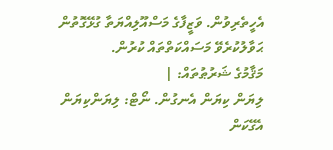އެހީތެރިވުން. ވަޒީފާގެ މަސްއޫލިއްޔަތާ ގުޅޭގޮތުން ޙަވާލުކުރެވޭ މަސައްކަތްތައް ކުރުން.
މަޤާމުގެ ޝަރުޠުތައް: |
ލިޔަން ކިޔަން އެނގުން. ނޯޓް: ލިޔަންކިޔަން އެގޭކަން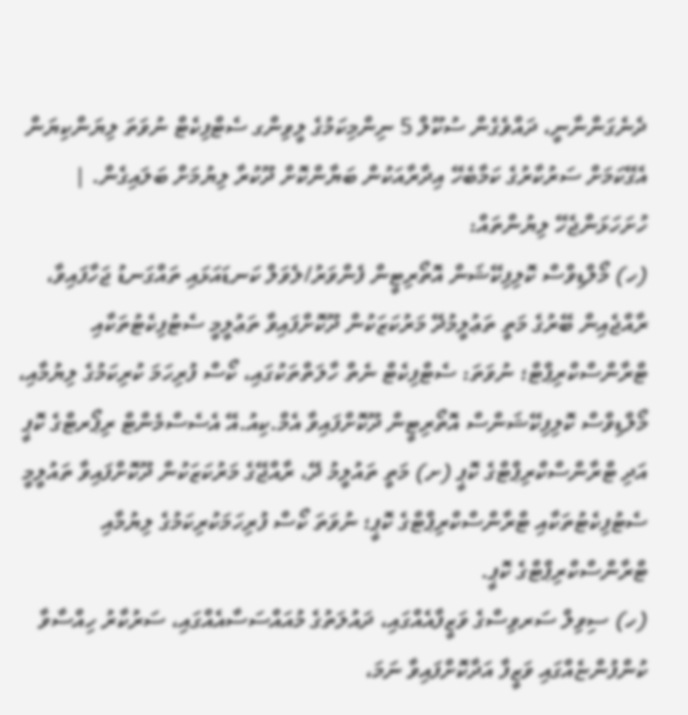ދެނެގަންނާނީ، ދައްވެގެން ސުކޫލް 5 ނިންމިކަމުގެ ލީވިންގ ސެޓްފިކެޓް ނުވަތަ ލިޔަންކިޔަން އެގޭކަމަށް ސަރުކާރުގެ ކަމާބެހޭ އިދާރާއަކުން ބަޔާންކޮށް ދޫކުރާ ލިޔުމަށް ބަލައިގެން. |
ހުށަހަޅަންޖެހޭ ލިޔުންތައް:
(ހ) މޯލްޑިވްސް ކޮލިފިކޭޝަން އޮތޯރިޓީން ފެންވަރު/ލެވަލް ކަނޑައަޅައި ތައްގަނޑު ޖަހާފައިވާ، ރާއްޖެއިން ބޭރުގެ މަތީ ތަޢުލީމުދޭ މަރުކަޒަކުން ދޫކޮށްފައިވާ ތަޢުލީމީ ސެޓުފިކެޓުތަކާއި ޓްރާންސްކްރިޕްޓް؛ ނުވަތަ: ސެޓްފިކެޓް ނެތް ހާލަތްތަކުގައި، ކޯސް ފުރިހަމަ ކުރިކަމުގެ ލިޔުމާއި، މޯލްޑިވްސް ކޮލިފިކޭޝަންސް އޮތޯރިޓީން ދޫކޮށްފައިވާ އެމް.ކިއު.އޭ އެސެސްމެންޓް ރިޕޯރޓްގެ ކޮޕީ އަދި ޓްރާންސްކްރިޕްޓްގެ ކޮޕީ (ށ) މަތީ ތައުލީމު ދޭ، ރާއްޖޭގެ މަރުކަޒަކުން ދޫކޮށްފައިވާ ތައުލީމީ ސެޓުފިކެޓުތަކާއި ޓްރާންސްކްރިޕްޓްގެ ކޮޕީ؛ ނުވަތަ ކޯސް ފުރިހަމަކުރިކަމުގެ ލިޔުމާއި ޓްރާންސްކްރިޕްޓްގެ ކޮޕީ.
(ހ) ސިވިލް ސަރވިސްގެ ވަޒީފާއެއްގައި، ދައުލަތުގެ މުއައްސަސާއެއްގައި، ސަރުކާރު ހިއްސާވާ ކުންފުންޏެއްގައި ވަޒީފާ އަދާކޮށްފައިވާ ނަމަ،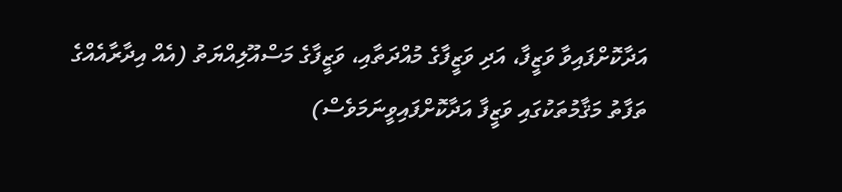އަދާކޮށްފައިވާ ވަޒީފާ، އަދި ވަޒީފާގެ މުއްދަތާއި، ވަޒީފާގެ މަސްއޫލިއްޔަތު (އެއް އިދާރާއެއްގެ ތަފާތު މަޤާމުތަކުގައި ވަޒީފާ އަދާކޮށްފައިވީނަމަވެސް)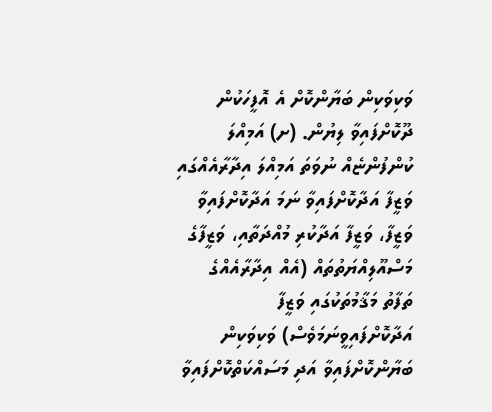ވަކިވަކިން ބަޔާންކޮށް އެ އޮފީހަކުން ދޫކޮށްފައިވާ ލިޔުން. (ށ) އަމިއްލަ ކުންފުންޏެއް ނުވަތަ އަމިއްލަ އިދާރާއެއްގައި ވަޒީފާ އަދާކޮށްފައިވާ ނަމަ އަދާކޮށްފައިވާ ވަޒީފާ، ވަޒީފާ އަދާކުރި މުއްދަތާއި، ވަޒީފާގެ މަސްއޫލިއްޔަތުތައް (އެއް އިދާރާއެއްގެ ތަފާތު މަޤާމުތަކުގައި ވަޒީފާ އަދާކޮށްފައިވީނަމަވެސް) ވަކިވަކިން ބަޔާންކޮށްފައިވާ އަދި މަސައްކަތްކޮށްފައިވާ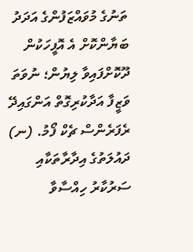ތަނުގެ މުވައްޒަފުންގެ އަދަދު ބަޔާންކޮށް އެ އޮފީހަކުން ދޫކޮށްފައިވާ ލިޔުން؛ ނުވަތަ ވަޒީފާ އަދާކުރިގޮތް އަންގައިދޭ ރެފަރެންސް ޗެކް ފޯމު. (ނ) ދައުލަތުގެ އިދާރާތަކާއި ސަރުކާރު ހިއްސާވާ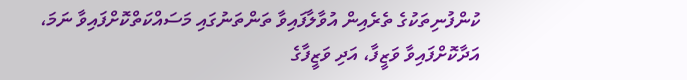ކުންފުނިތަކުގެ ތެރެއިން އުވާލާފައިވާ ތަންތަނުގައި މަސައްކަތްކޮށްފައިވާ ނަމަ، އަދާކޮށްފައިވާ ވަޒީފާ، އަދި ވަޒީފާގެ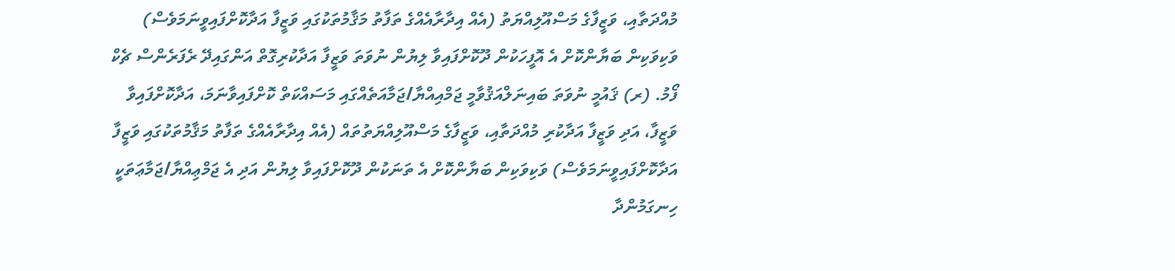މުއްދަތާއި، ވަޒީފާގެ މަސްއޫލިއްޔަތު (އެއް އިދާރާއެއްގެ ތަފާތު މަޤާމުތަކުގައި ވަޒީފާ އަދާކޮށްފައިވީނަމަވެސް) ވަކިވަކިން ބަޔާންކޮށް އެ އޮފީހަކުން ދޫކޮށްފައިވާ ލިޔުން ނުވަތަ ވަޒީފާ އަދާކުރިގޮތް އަންގައިދޭ ރެފަރެންސް ޗެކް ފޯމު. (ރ) ޤައުމީ ނުވަތަ ބައިނަލްއަޤުވާމީ ޖަމްއިއްޔާ/ޖަމާއަތެއްގައި މަސައްކަތް ކޮށްފައިވާނަމަ، އަދާކޮށްފައިވާ ވަޒީފާ، އަދި ވަޒީފާ އަދާކުރި މުއްދަތާއި، ވަޒީފާގެ މަސްއޫލިއްޔަތުތައް (އެއް އިދާރާއެއްގެ ތަފާތު މަޤާމުތަކުގައި ވަޒީފާ އަދާކޮށްފައިވީނަމަވެސް) ވަކިވަކިން ބަޔާންކޮށް އެ ތަނަކުން ދޫކޮށްފައިވާ ލިޔުން އަދި އެ ޖަމްޢިއްޔާ/ޖަމާޢަތަކީ ހިނގަމުންދާ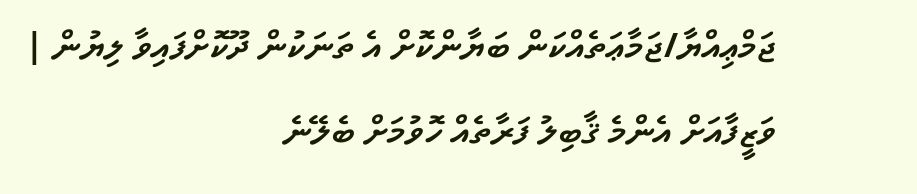ޖަމްޢިއްޔާ/ޖަމާޢަތެއްކަން ބަޔާންކޮށް އެ ތަނަކުން ދޫކޮށްފައިވާ ލިޔުން |
ވަޒީފާއަށް އެންމެ ޤާބިލު ފަރާތެއް ހޮވުމަށް ބެލޭނެ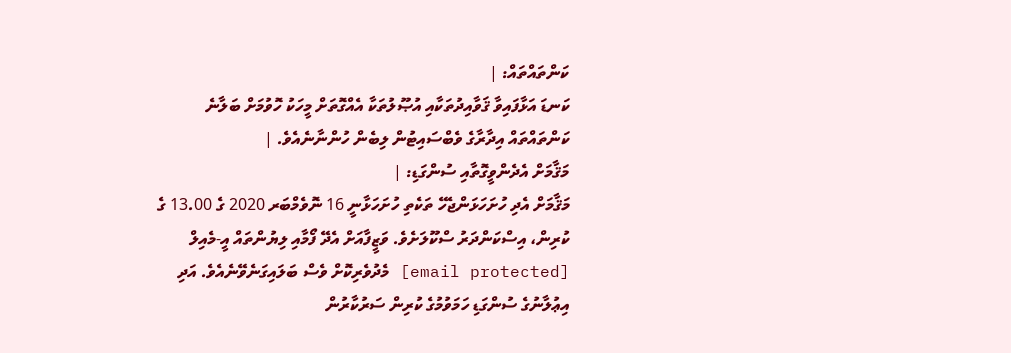ކަންތައްތައް: |
ކަނޑަ އަޅާފައިވާ ޤަވާއިދުތަކާއި އުޞޫލުތަކާ އެއްގޮތަށް މީހަކު ހޮވުމަށް ބަލާނެ ކަންތައްތައް އިދާރާގެ ވެބްސައިޓުން ލިބެން ހުންނާނެއެވެ. |
މަޤާމަށް އެދެންވީގޮތާއި ސުންގަޑި: |
މަޤާމަށް އެދި ހުށަހަޅަންޖެހޭ ތަކެތި ހުށަހަޅާނީ 16 ނޮވެމްބަރ 2020 ގެ 13.00 ގެ ކުރިން، އިސްކަންދަރު ސްކޫލަށެވެ. ވަޒީފާއަށް އެދޭ ފޯމާއި ލިޔުންތައް އީ-މެއިލް [email protected] މެދުވެރިކޮށް ވެސް ބަލައިގަނެވޭނެއެވެ. އަދި އިޢުލާނުގެ ސުންގަޑި ހަމަވުމުގެ ކުރިން ސަރުކާރުން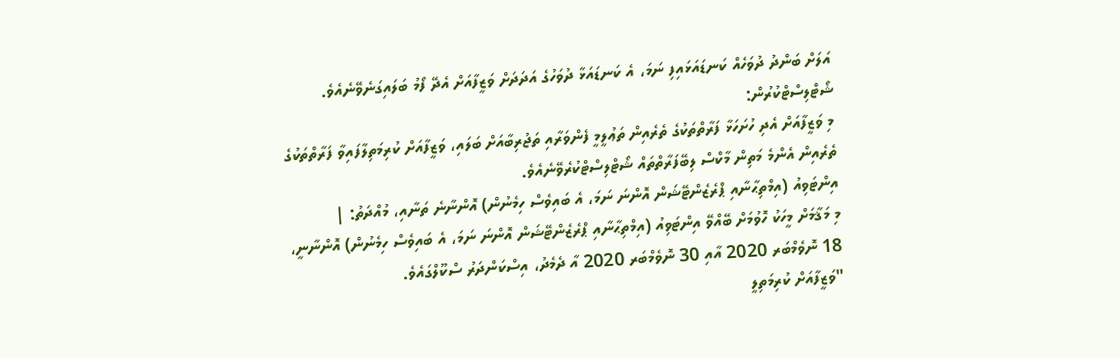އަލަށް ބަންދު ދުވަހެއް ކަނޑައަޅައިފި ނަމަ، އެ ކަނޑައަޅާ ދުވަހުގެ އަދަދަށް ވަޒީފާއަށް އެދޭ ފޯމު ބަލައިގަނެވޭނެއެވެ.
ޝޯޓްލިސްޓްކުރުން:
މި ވަޒީފާއަށް އެދި ހުށަހަޅާ ފަރާތްތަކުގެ ތެރެއިން ތަޢުލީމީ ފެންވަރާއި ތަޖުރިބާއަށް ބަލައި، ވަޒީފާއަށް ކުރިމަތިލާފައިވާ ފަރާތްތަކުގެ ތެރެއިން އެންމެ މަތިން މާކްސް ލިބޭފަރާތްތައް ޝޯޓްލިސްޓްކުރެވޭނެއެވެ.
އިންޓަވިއު (އިމްތިޙާނާއި ޕްރެޒެންޓޭޝަން އޮންނަ ނަމަ، އެ ބައިވެސް ހިމެނުން) އޮންނާނެ ތަނާއި، މުއްދަތު: |
މި މަޤާމަށް މީހަކު ހޮވުމަށް ބޭއްވޭ އިންޓަވިއު (އިމްތިޙާނާއި ޕްރެޒެންޓޭޝަން އޮންނަ ނަމަ، އެ ބައިވެސް ހިމެނުން) އޮންނާނީ، 18 ނޮވެމްބަރ 2020 އާއި 30 ނޮވެމްބަރ 2020 އާ ދެމެދު، އިސްކަންދަރު ސްކޫލްގައެވެ.
"ވަޒީފާއަށް ކުރިމަތިލީ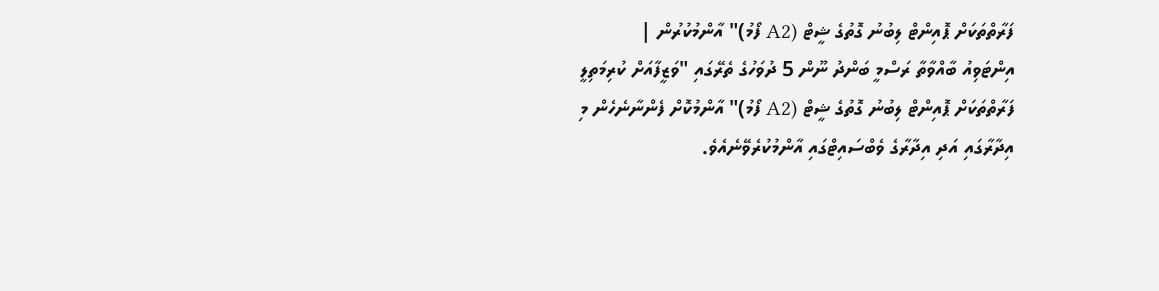ފަރާތްތަކަށް ޕޮއިންޓް ލިބުނު ގޮތުގެ ޝީޓް (A2 ފޯމު)" އާންމުކުރުން |
އިންޓަވިއު ބާއްވާތާ ރަސްމީ ބަންދު ނޫން 5 ދުވަހުގެ ތެރޭގައި "ވަޒީފާއަށް ކުރިމަތިލީ ފަރާތްތަކަށް ޕޮއިންޓް ލިބުނު ގޮތުގެ ޝީޓް (A2 ފޯމު)" އާންމުކޮށް ފެންނާނެހެން މި އިދާރާގައި އަދި އިދާރާގެ ވެބްސައިޓްގައި އާންމުކުރެވޭނެއެވެ.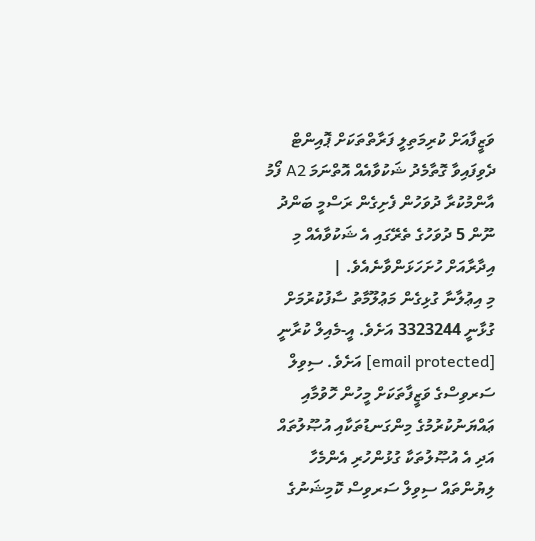ވަޒީފާއަށް ކުރިމަތިލީ ފަރާތްތަކަށް ޕޮއިންޓް ދެވިފައިވާ ގޮތާމެދު ޝަކުވާއެއް އޮތްނަމަ A2 ފޯމު އާންމުކުރާ ދުވަހުން ފެށިގެން ރަސްމީ ބަންދު ނޫން 5 ދުވަހުގެ ތެރޭގައި އެ ޝަކުވާއެއް މި އިދާރާއަށް ހުށަހަޅަންވާނެއެވެ. |
މި އިޢުލާނާ ގުޅިގެން މަޢުލޫމާތު ސާފުކުރުމަށް ގުޅާނީ 3323244 އަށެވެ. އީ-މެއިލް ކުރާނީ [email protected] އަށެވެ. ސިވިލް ސަރވިސްގެ ވަޒީފާތަކަށް މީހުން ހޮވުމާއި ޢައްޔަނުކުރުމުގެ މިންގަނޑުތަކާއި އުޞޫލުތައް އަދި އެ އުޞޫލުތަކާ ގުޅުންހުރި އެންމެހާ ލިޔުންތައް ސިވިލް ސަރވިސް ކޮމިޝަނުގެ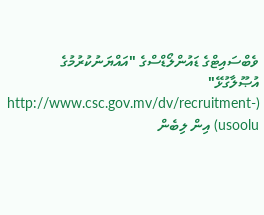ވެބްސައިޓްގެ ޑައުންލޯޑްސްގެ "އައްޔަނުކުރުމުގެ އުޞޫލާގުޅޭ" (http://www.csc.gov.mv/dv/recruitment-usoolu) އިން ލިބެން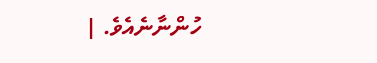ހުންނާނެއެވެ. |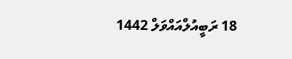18 ރަބީއުލްއައްވަލް 1442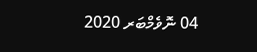04 ނޮވެމްބަރ 2020